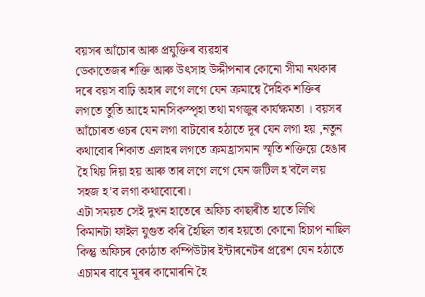বয়সৰ আঁচোৰ আৰু প্রযুক্তিৰ ব্যৱহাৰ
ডেকাতেজৰ শক্তি আৰু উৎসাহ উদ্দীপনাৰ কোনো সীমা নথকাৰ দৰে বয়স বাঢ়ি অহাৰ লগে লগে যেন ক্ৰমান্বে দৈহিক শক্তিৰ লগতে তুতি আহে মানসিকস্পৃহা তথা মগজুৰ কার্যক্ষমতা । বয়সৰ আঁচোৰত ওচৰ যেন লগা বাটবোৰ হঠাতে দূৰ যেন লগা হয় ,নতুন কথাবোৰ শিকাত এলাহৰ লগতে ক্রমহ্রাসমান স্মৃতি শক্তিয়ে হেঙাৰ হৈ থিয় দিয়া হয় আৰু তাৰ লগে লগে যেন জটিল হ'বলৈ লয় সহজ হ'ব লগা কথাবোৰো।
এটা সময়ত সেই দুখন হাতেৰে অফিচ কাছাৰীত হাতে লিখি কিমানটা ফাইল যুগুত কৰি হৈছিল তাৰ হয়তো কোনো হিচাপ নাছিল কিন্তু অফিচৰ কোঠাত কম্পিউটাৰ ইন্টাৰনেটৰ প্রৱেশ যেন হঠাতে এচামৰ বাবে মূৰৰ কামোৰনি হৈ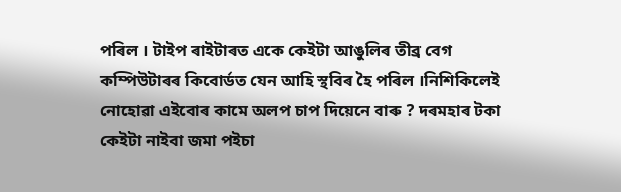পৰিল । টাইপ ৰাইটাৰত একে কেইটা আঙুলিৰ তীব্র বেগ কম্পিউটাৰৰ কিবোর্ডত যেন আহি স্থবিৰ হৈ পৰিল ।নিশিকিলেই নোহোৱা এইবোৰ কামে অলপ চাপ দিয়েনে বাৰু ? দৰমহাৰ টকা কেইটা নাইবা জমা পইচা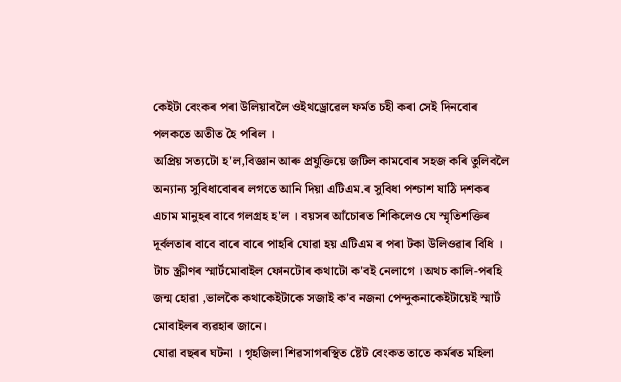কেইটা বেংকৰ পৰা উলিয়াবলৈ ওইথড্রোৱেল ফর্মত চহী কৰা সেই দিনবোৰ পলকতে অতীত হৈ পৰিল ।
অপ্রিয় সত্যটো হ'ল,বিজ্ঞান আৰু প্রযুক্তিয়ে জটিল কামবোৰ সহজ কৰি তুলিবলৈ অন্যান্য সুবিধাবোৰৰ লগতে আনি দিয়া এটিএম.ৰ সুবিধা পশ্চাশ ষাঠি দশকৰ এচাম মানুহৰ বাবে গলগ্রহ হ'ল । বয়সৰ আঁচোৰত শিকিলেও যে স্মৃতিশক্তিৰ দূর্বলতাৰ বাবে বাৰে বাৰে পাহৰি যোৱা হয় এটিএম ৰ পৰা টকা উলিওৱাৰ বিধি । টাচ স্ক্রীণৰ স্মার্টমোবাইল ফোনটোৰ কথাটো ক'বই নেলাগে ।অথচ কালি-পৰহি জন্ম হোৱা ,ভালকৈ কথাকেইটাকে সজাই ক'ব নজনা পেন্দুকনাকেইটায়েই স্মার্ট মোবাইলৰ ব্যৱহাৰ জানে।
যোৱা বছৰৰ ঘটনা । গৃহজিলা শিৱসাগৰস্থিত ষ্টেট বেংকত তাতে কর্মৰত মহিলা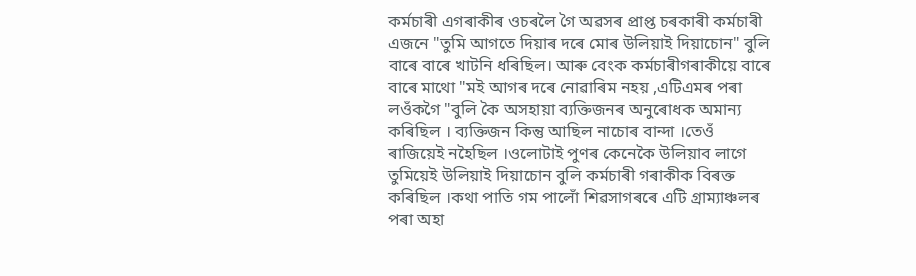কর্মচাৰী এগৰাকীৰ ওচৰলৈ গৈ অৱসৰ প্রাপ্ত চৰকাৰী কর্মচাৰী এজনে "তুমি আগতে দিয়াৰ দৰে মোৰ উলিয়াই দিয়াচোন" বুলি বাৰে বাৰে খাটনি ধৰিছিল। আৰু বেংক কর্মচাৰীগৰাকীয়ে বাৰে বাৰে মাথো "মই আগৰ দৰে নোৱাৰিম নহয় ,এটিএমৰ পৰা লওঁকগৈ "বুলি কৈ অসহায়া ব্যক্তিজনৰ অনুৰোধক অমান্য কৰিছিল । ব্যক্তিজন কিন্তু আছিল নাচোৰ বান্দা ।তেওঁ ৰাজিয়েই নহৈছিল ।ওলোটাই পুণৰ কেনেকৈ উলিয়াব লাগে তুমিয়েই উলিয়াই দিয়াচোন বুলি কর্মচাৰী গৰাকীক বিৰক্ত কৰিছিল ।কথা পাতি গম পালোঁ শিৱসাগৰৰে এটি গ্রাম্যাঞ্চলৰ পৰা অহা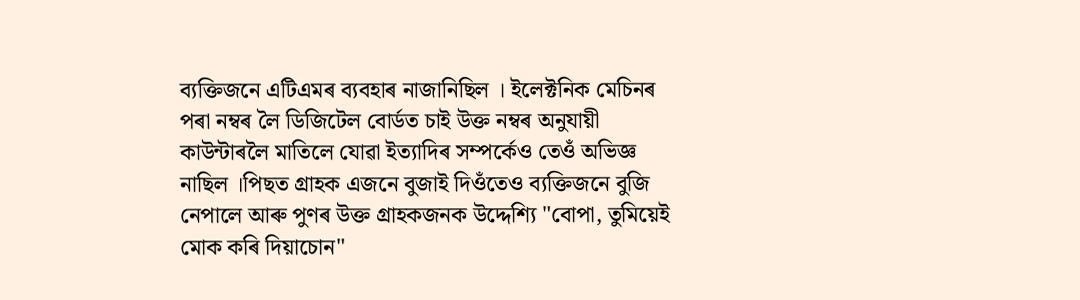ব্যক্তিজনে এটিএমৰ ব্যবহাৰ নাজানিছিল । ইলেক্টনিক মেচিনৰ পৰা নম্বৰ লৈ ডিজিটেল বোর্ডত চাই উক্ত নম্বৰ অনুযায়ী কাউন্টাৰলৈ মাতিলে যোৱা ইত্যাদিৰ সম্পর্কেও তেওঁ অভিজ্ঞ নাছিল ।পিছত গ্রাহক এজনে বুজাই দিওঁতেও ব্যক্তিজনে বুজি নেপালে আৰু পুণৰ উক্ত গ্রাহকজনক উদ্দেশ্যি "বোপা, তুমিয়েই মোক কৰি দিয়াচোন"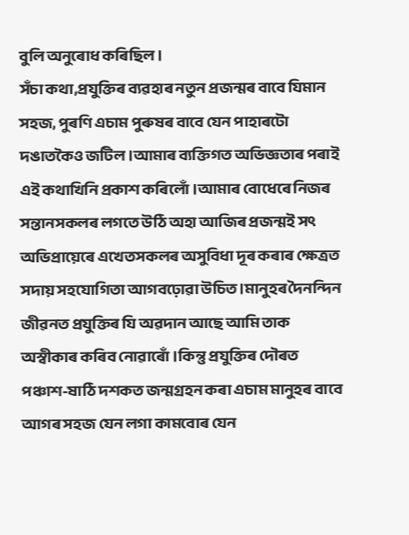বুলি অনুৰোধ কৰিছিল।
সঁচা কথা,প্রযুক্তিৰ ব্যৱহাৰ নতুন প্রজন্মৰ বাবে যিমান সহজ, পুৰণি এচাম পুৰুষৰ বাবে যেন পাহাৰটো দঙাতকৈও জটিল ।আমাৰ ব্যক্তিগত অভিজ্ঞতাৰ পৰাই এই কথাখিনি প্রকাশ কৰিলোঁ ।আমাৰ বোধেৰে নিজৰ সন্তানসকলৰ লগতে উঠি অহা আজিৰ প্রজন্মই সৎ অভিপ্রায়েৰে এখেতসকলৰ অসুবিধা দূৰ কৰাৰ ক্ষেত্ৰত সদায় সহযোগিতা আগবঢ়োৱা উচিত ।মানুহৰ দৈনন্দিন জীৱনত প্রযুক্তিৰ যি অৱদান আছে আমি তাক অস্বীকাৰ কৰিব নোৱাৰোঁ ।কিন্তু প্রযুক্তিৰ দৌৰত পঞ্চাশ-ষাঠি দশকত জন্মগ্রহন কৰা এচাম মানুহৰ বাবে আগৰ সহজ যেন লগা কামবোৰ যেন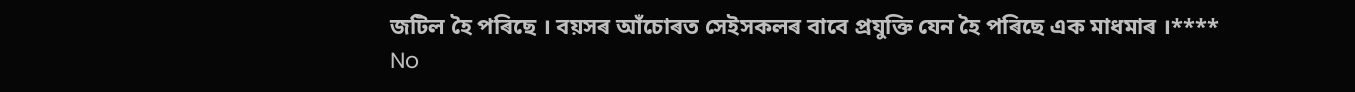জটিল হৈ পৰিছে । বয়সৰ আঁচোৰত সেইসকলৰ বাবে প্রযুক্তি যেন হৈ পৰিছে এক মাধমাৰ ।****
No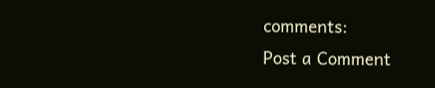comments:
Post a Comment